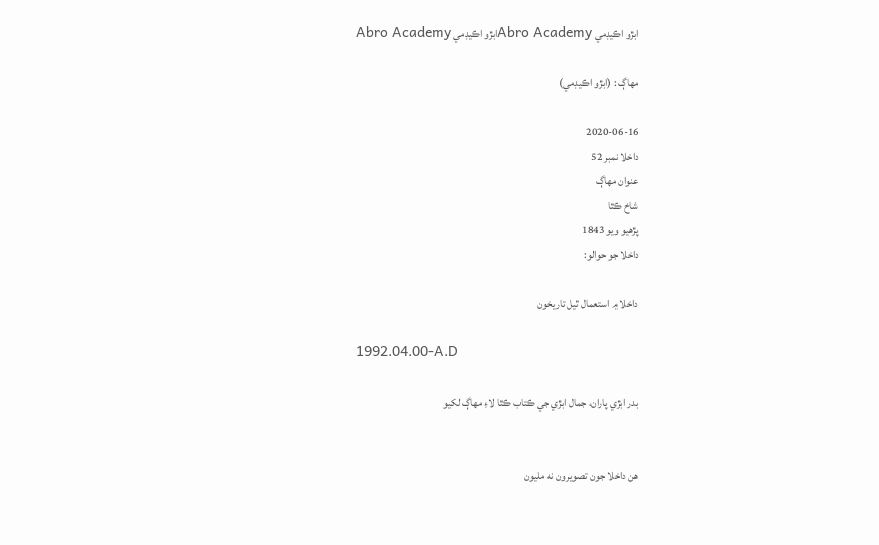ابڙو اڪيڊمي Abro Academyابڙو اڪيڊمي Abro Academy

مھاڳ : (ابڙو اڪيڊمي)

2020-06-16
داخلا نمبر 52
عنوان مھاڳ
شاخ ڪٿا
پڙهيو ويو 1843
داخلا جو حوالو:

داخلا ۾ استعمال ٿيل تاريخون

1992.04.00-A.D

بدر ابڙي پاران، جمال ابڙي جي ڪتاب ڪٿا لاءِ مھاڳ لکيو


هن داخلا جون تصويرون نه مليون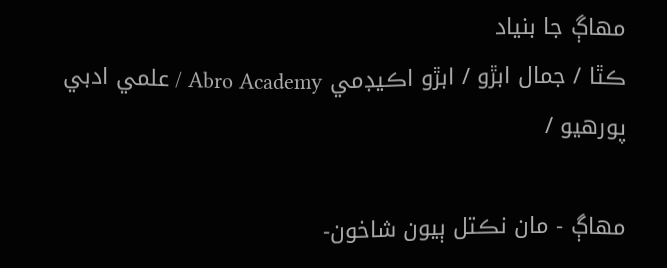مھاڳ جا بنياد
ڪٿا / جمال ابڙو / ابڙو اڪيڊمي Abro Academy / علمي ادبي پورهيو /

مھاڳ - مان نڪتل ٻيون شاخون-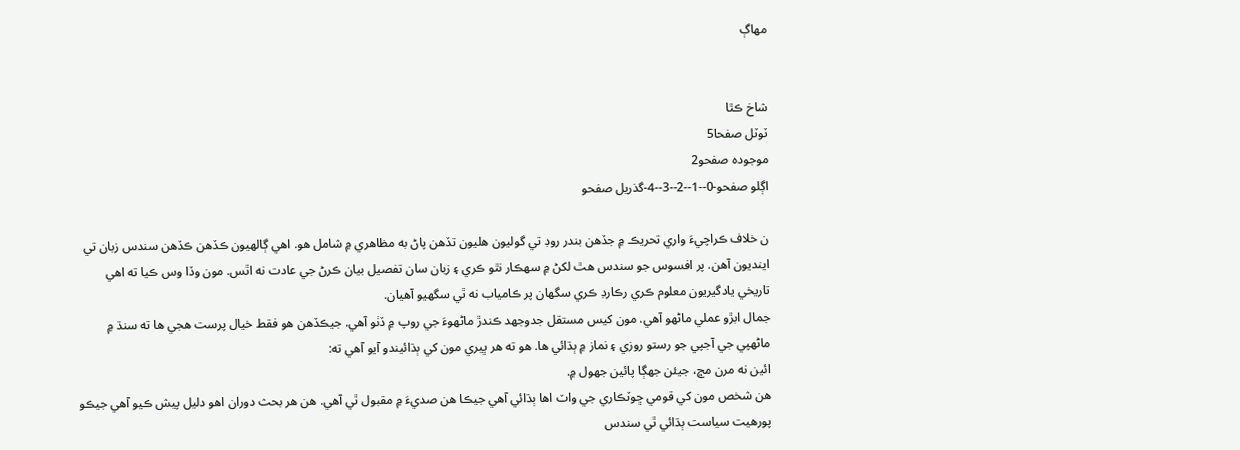مھاڳ


شاخ ڪٿا
ٽوٽل صفحا5
موجودہ صفحو2
اڳلو صفحو-0--1--2--3--4-گذريل صفحو

ن خلاف ڪراچيءَ واري تحريڪ ۾ جڏهن بندر روڊ تي گوليون هليون تڏهن پاڻ به مظاهري ۾ شامل هو. اهي ڳالهيون ڪڏهن ڪڏهن سندس زبان تي اينديون آهن. پر افسوس جو سندس هٿ لکڻ ۾ سهڪار نٿو ڪري ۽ زبان سان تفصيل بيان ڪرڻ جي عادت نه اٿس. مون وڏا وس ڪيا ته اهي تاريخي يادگيريون معلوم ڪري رڪارڊ ڪري سگهان پر ڪامياب نه ٿي سگهيو آهيان.
جمال ابڙو عملي ماڻهو آهي. مون کيس مستقل جدوجهد ڪندڙ ماڻهوءَ جي روپ ۾ ڏٺو آهي. جيڪڏهن هو فقط خيال پرست هجي ها ته سنڌ ۾ ماڻهپي جي آجپي جو رستو روزي ۽ نماز ۾ ٻڌائي ها. هو ته هر ڀيري مون کي ٻڌائيندو آيو آهي ته:
ائين نه مرن مڇ، جيئن جهڳا پائين جهول ۾.
هن شخص مون کي قومي ڇوٽڪاري جي واٽ اها ٻڌائي آهي جيڪا هن صديءَ ۾ مقبول ٿي آهي. هن هر بحث دوران اهو دليل پيش ڪيو آهي جيڪو پورهيت سياست ٻڌائي ٿي سندس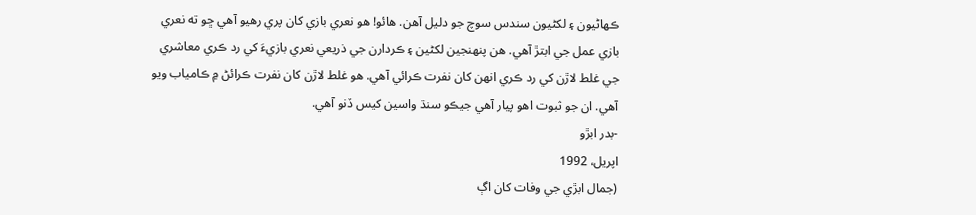ڪهاڻيون ۽ لکڻيون سندس سوچ جو دليل آهن. هائو! هو نعري بازي کان پري رهيو آهي ڇو ته نعري بازي عمل جي ابتڙ آهي. هن پنهنجين لکڻين ۽ ڪردارن جي ذريعي نعري بازيءَ کي رد ڪري معاشري جي غلط لاڙن کي رد ڪري انهن کان نفرت ڪرائي آهي. هو غلط لاڙن کان نفرت ڪرائڻ ۾ ڪامياب ويو آهي. ان جو ثبوت اهو پيار آهي جيڪو سنڌ واسين کيس ڏنو آهي.
-بدر ابڙو
اپريل، 1992
(جمال ابڙي جي وفات کان اڳ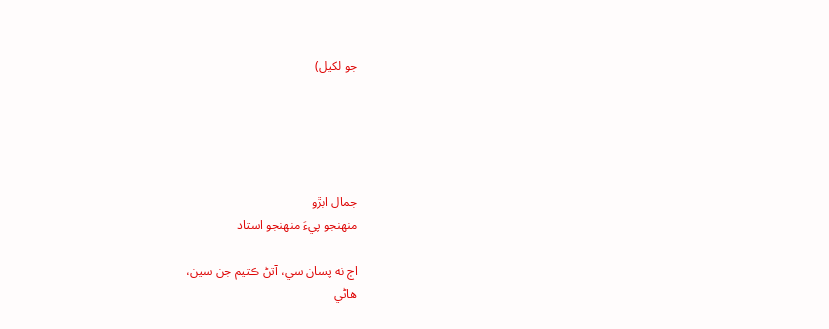جو لکيل)





جمال ابڙو
منهنجو پيءَ منهنجو استاد

اڄ نه پسان سي، آتڻ ڪتيم جن سين،
هاڻي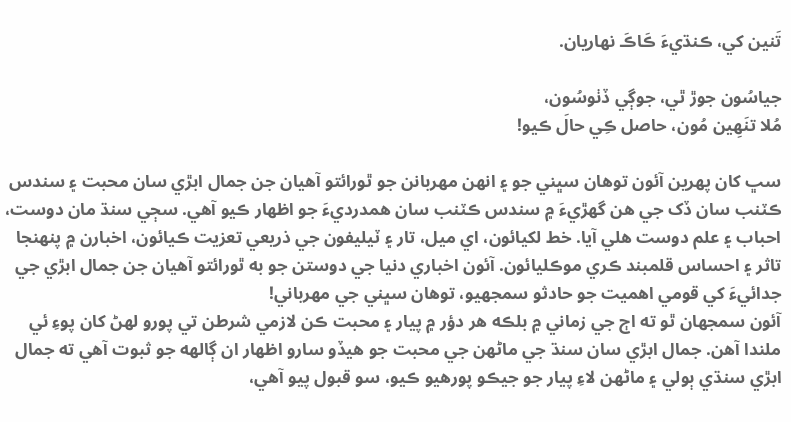تَنين کي، ڪنڌيءَ ڪَاڪَ نهاريان.

جياسُون جوڙ ٿي، جوڳي ڏٺوسُون،
مُلا تنَهِين مُون، حاصل ڪِي حالَ ڪيو!

سڀ کان پهرين آئون توهان سڀني جو ۽ انهن مهربانن جو ٿورائتو آهيان جن جمال ابڙي سان محبت ۽ سندس ڪٽنب سان ڏک جي هن گهڙيءَ ۾ سندس ڪٽنب سان همدرديءَ جو اظهار ڪيو آهي. سڄي سنڌ مان دوست، احباب ۽ علم دوست هلي آيا. خط لکيائون، اي ميل، تار ۽ ٽيليفون جي ذريعي تعزيت ڪيائون، اخبارن ۾ پنهنجا تاثر ۽ احساس قلمبند ڪري موڪليائون. آئون اخباري دنيا جي دوستن جو به ٿورائتو آهيان جن جمال ابڙي جي جدائيءَ کي قومي اهميت جو حادثو سمجهيو، توهان سڀني جي مهرباني!
آئون سمجهان ٿو ته اڄ جي زماني ۾ بلڪه هر دؤر ۾ پيار ۽ محبت ڪن لازمي شرطن تي پورو لهڻ کان پوءِ ئي ملندا آهن. جمال ابڙي سان سنڌ جي ماڻهن جي محبت جو هيڏو سارو اظهار ان ڳالهه جو ثبوت آهي ته جمال ابڙي سنڌي ٻولي ۽ ماڻهن لاءِ پيار جو جيڪو پورهيو ڪيو، سو قبول پيو آهي،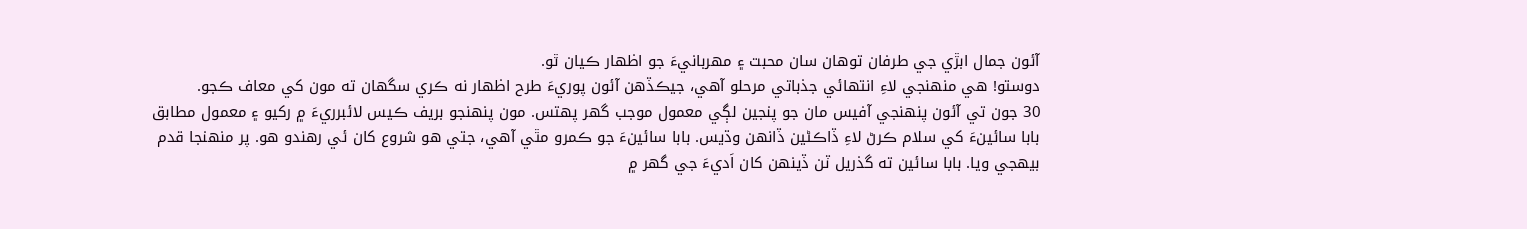آئون جمال ابڙي جي طرفان توهان سان محبت ۽ مهربانيءَ جو اظهار ڪيان ٿو.
دوستو! هي منهنجي لاءِ انتهائي جذباتي مرحلو آهي، جيڪڏهن آئون پوريءَ طرح اظهار نه ڪري سگهان ته مون کي معاف ڪجو.
30 جون تي آئون پنهنجي آفيس مان جو پنجين لڳي معمول موجب گهر پهتس. مون پنهنجو بريف ڪيس لائبرريءَ ۾ رکيو ۽ معمول مطابق بابا سائينءَ کي سلام ڪرڻ لاءِ ڏاڪڻين ڏانهن وڌيس. بابا سائينءَ جو ڪمرو مٿي آهي، جتي هو شروع کان ئي رهندو هو. پر منهنجا قدم بيهجي ويا. بابا سائين ته گذريل ٽن ڏينهن کان اَديءَ جي گهر ۾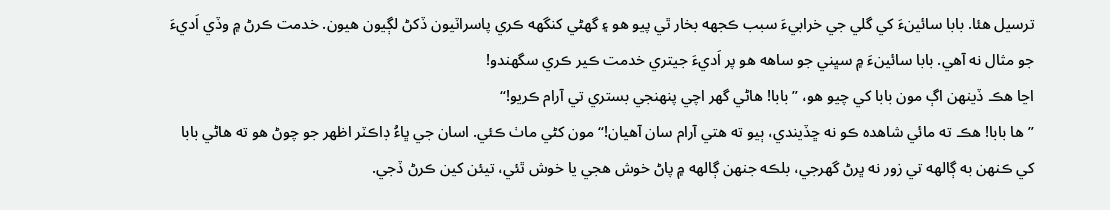ترسيل هئا. بابا سائينءَ کي گلي جي خرابيءَ سبب ڪجهه بخار ٿي پيو هو ۽ گهڻي کنگهه ڪري پاسراٽيون ڏکڻ لڳيون هيون. خدمت ڪرڻ ۾ وڏي اَديءَ جو مثال نه آهي. بابا سائينءَ ۾ سڀني جو ساهه هو پر اَديءَ جيتري خدمت ڪير ڪري سگهندو!
اڃا هڪ ڏينهن اڳ مون بابا کي چيو هو، ”بابا! هاڻي گهر اچي پنهنجي بستري تي آرام ڪريو!“
”ها بابا! هڪ ته مائي شاهده ڪو نه ڇڏيندي، ٻيو ته هتي آرام سان آهيان!“ مون کڻي ماٺ ڪئي. اسان جي ڀاءُ ڊاڪٽر اظهر جو چوڻ هو ته هاڻي بابا کي ڪنهن به ڳالهه تي زور نه ڀرڻ گهرجي، بلڪه جنهن ڳالهه ۾ پاڻ خوش هجي يا خوش ٿئي، تيئن کين ڪرڻ ڏجي.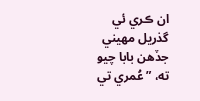ان ڪري ئي گذريل مهيني جڏهن بابا چيو ته، ”عُمري تي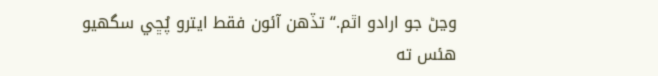وڃڻ جو ارادو اٿم.“ تڏهن آئون فقط ايترو پُڇي سگهيو هئس ته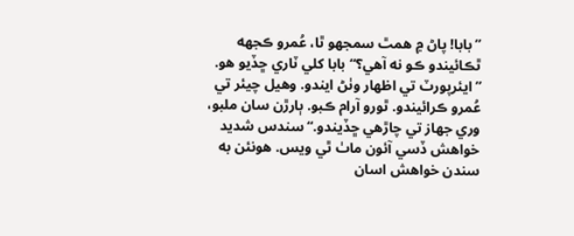”بابا! پاڻ ۾ همٿ سمجهو ٿا، عُمرو ڪجهه ٿڪائيندو ڪو نه آهي؟“ بابا کلي ٽاري ڇڏيو هو. ”ايئرپورٽ تي اظهار وٺڻ ايندو. وهيل چيئر تي عُمرو ڪرائيندو. ٿورو آرام ڪبو. ٻارڙن سان ملبو، وري جهاز تي چاڙهي ڇڏيندو.“ سندس شديد خواهش ڏسي آئون ماٺ ٿي ويس. هونئن به سندن خواهش اسان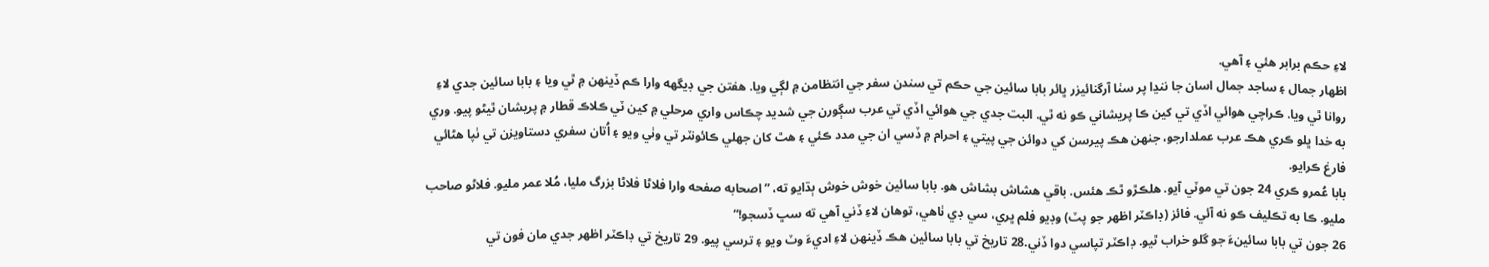لاءِ حڪم برابر هئي ۽ آهي.
اظهار جمال ۽ ساجد جمال اسان جا ننڍا پر سٺا آرگنائيزر ڀائر بابا سائين جي حڪم تي سندن سفر جي انتظامن ۾ لڳي ويا. هفتن جي ڊيگهه وارا ڪم ڏينهن ۾ ٿي ويا ۽ بابا سائين جدي لاءِ روانا ٿي ويا. ڪراچي هوائي اڏي تي کين ڪا پريشاني ڪو نه ٿي. البت جدي جي هوائي اڏي تي عرب سڳورن جي شديد چڪاس واري مرحلي ۾ کين ٽي ڪلاڪ قطار ۾ پريشان ٿيڻو پيو. وري به خدا ڀلو ڪري هڪ عرب عملدارجو، جنهن هڪ پيرسن کي دوائن جي پيتي ۽ احرام ۾ ڏسي ان جي مدد ڪئي ۽ هٿ کان جهلي ڪائونٽر تي وٺي ويو ۽ اُتان سفري دستاويزن تي ٺپا هڻائي فارغ ڪرايو.
بابا عُمرو ڪري 24 جون تي موٽي آيو. هلڪڙو ٿڪ هئس. باقي هشاش بشاش هو. بابا سائين خوش خوش ٻڌايو ته، ”اصحابه صفحه وارا فلاڻا فلاڻا بزرگ مليا، مُلا عمر مليو. فلاڻو صاحب مليو. ڪا به تڪليف ڪو نه آئي. فائز (ڊاڪٽر اظهر جو پٽ) وڊيو فلم ڀري، سي ڊي ٺاهي، توهان لاءِ ڏني آهي ته سڀ ڏسجو!“
26 جون تي بابا سائينءَ جو گلو خراب ٿيو. ڊاڪٽر تپاسي دوا ڏني.28 تاريخ تي بابا سائين هڪ ڏينهن لاءِ اديءَ وٽ ويو ۽ ترسي پيو. 29 تاريخ تي ڊاڪٽر اظهر جدي مان فون تي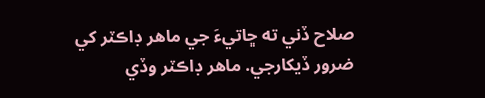صلاح ڏني ته ڇاتيءَ جي ماهر ڊاڪٽر کي ضرور ڏيکارجي. ماهر ڊاڪٽر وڏي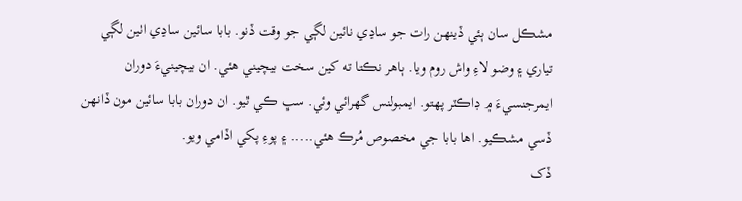مشڪل سان ٻئي ڏينهن رات جو ساڍي نائين لڳي جو وقت ڏنو. بابا سائين ساڍي اٺين لڳي تياري ۽ وضو لاءِ واش روم ويا. ٻاهر نڪتا ته کين سخت بيچيني هئي. ان بيچينيءَ دوران ايمرجنسيءَ ۾ ڊاڪٽر پهتو. ايمبولنس گهرائي وئي. سڀ ڪي ٿيو. ان دوران بابا سائين مون ڏانهن ڏسي مشڪيو. اها بابا جي مخصوص مُرڪ هئي..... ۽ پوءِ پکي اڏامي ويو.
ڏک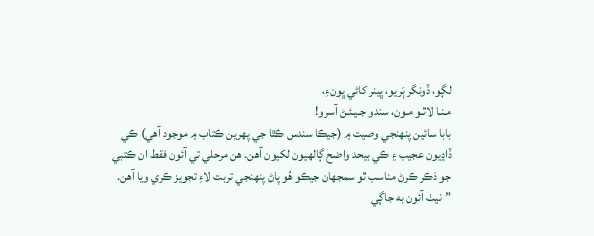لڳو، ڏونگر ٻَريو، ڀينر کاڻي ڀونءِ،
مـنـا لاٿـو مـون، سندو جـيـئـڻ آسرو!
بابا سائين پنهنجي وصيت ۾ (جيڪا سندس ڪٿا جي پهرين ڪتاب ۾ موجود آهي) ڪي ڏاڍيون عجيب ۽ ڪي بيحد واضح ڳالهيون لکيون آهن. هن مرحلي تي آئون فقط ان ڪتبي جو ذڪر ڪرڻ مناسب ٿو سمجهان جيڪو هُو پاڻ پنهنجي تربت لاءِ تجويز ڪري ويا آهن. ”نيٺ آئون به جاڳي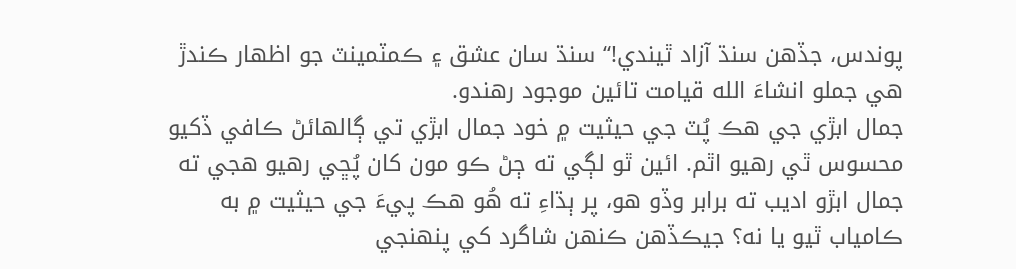پوندس، جڏهن سنڌ آزاد ٿيندي!“ سنڌ سان عشق ۽ ڪمٽمينٽ جو اظهار ڪندڙ هي جملو انشاءَ الله قيامت تائين موجود رهندو.
جمال ابڙي جي هڪ پُٽ جي حيثيت ۾ خود جمال ابڙي تي ڳالهائڻ ڪافي ڏکيو محسوس ٿي رهيو اٿم. ائين ٿو لڳي ته ڄڻ ڪو مون کان پُڇي رهيو هجي ته جمال ابڙو اديب ته برابر وڏو هو، پر ٻڌاءِ ته هُو هڪ پيءَ جي حيثيت ۾ به ڪامياب ٿيو يا نه؟ جيڪڏهن ڪنهن شاگرد کي پنهنجي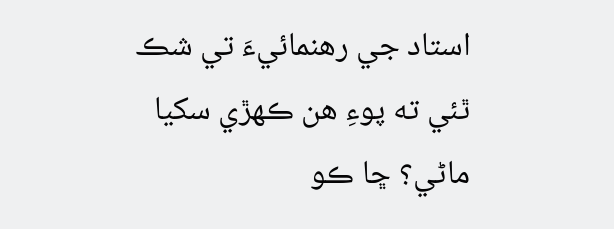استاد جي رهنمائيءَ تي شڪ ٿئي ته پوءِ هن ڪهڙي سکيا ماڻي؟ ڇا ڪو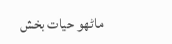ماڻهو حيات بخش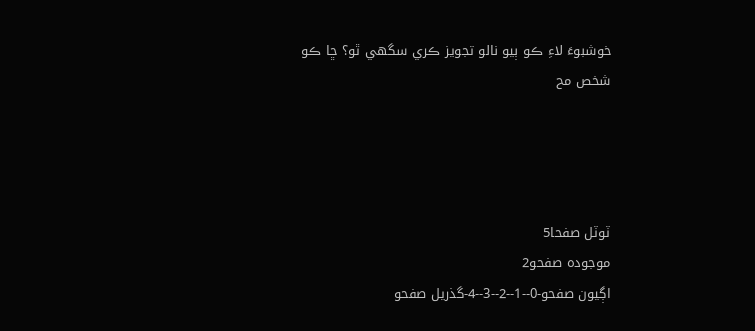خوشبوءَ لاءِ ڪو ٻيو نالو تجويز ڪري سگهي ٿو؟ ڇا ڪو شخص مح




ٽوٽل صفحا5
موجودہ صفحو2
اڳيون صفحو-0--1--2--3--4-گذريل صفحو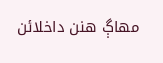مھاڳ ھنن داخلائن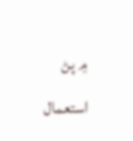۾ پڻ استعمال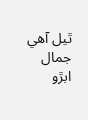ٿيل آھي
جمال ابڙو